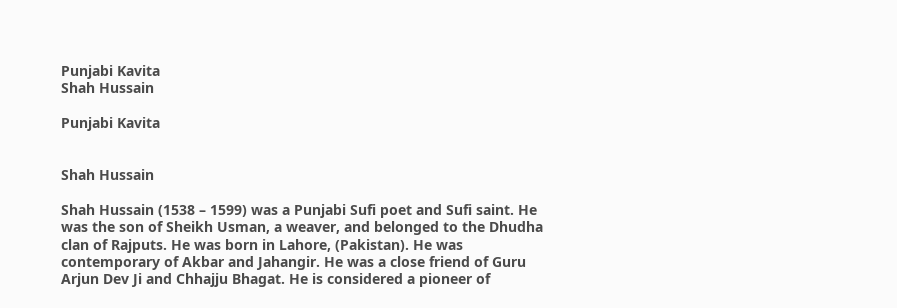Punjabi Kavita
Shah Hussain

Punjabi Kavita


Shah Hussain

Shah Hussain (1538 – 1599) was a Punjabi Sufi poet and Sufi saint. He was the son of Sheikh Usman, a weaver, and belonged to the Dhudha clan of Rajputs. He was born in Lahore, (Pakistan). He was contemporary of Akbar and Jahangir. He was a close friend of Guru Arjun Dev Ji and Chhajju Bhagat. He is considered a pioneer of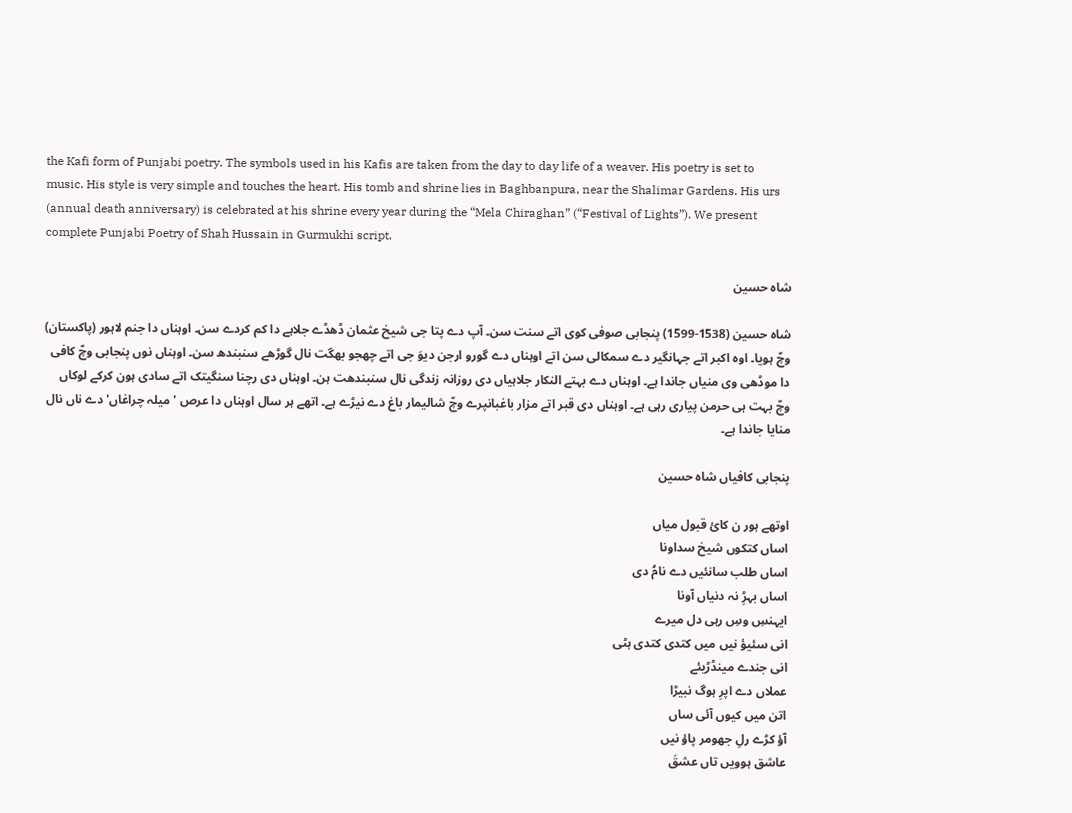the Kafi form of Punjabi poetry. The symbols used in his Kafis are taken from the day to day life of a weaver. His poetry is set to music. His style is very simple and touches the heart. His tomb and shrine lies in Baghbanpura, near the Shalimar Gardens. His urs (annual death anniversary) is celebrated at his shrine every year during the “Mela Chiraghan” (“Festival of Lights”). We present complete Punjabi Poetry of Shah Hussain in Gurmukhi script.

شاہ حسین

شاہ حسین (1538-1599) پنجابی صوفی کوی اتے سنت سن۔ آپ دے پتا جی شیخ عثمان ڈھڈے جلاہے دا کم کردے سن۔ اوہناں دا جنم لاہور (پاکستان) وچّ ہویا۔ اوہ اکبر اتے جہانگیر دے سمکالی سن اتے اوہناں دے گورو ارجن دیوَ جی اتے چھجو بھگت نال گوڑھے سنبندھ سن۔ اوہناں نوں پنجابی وچّ کافی دا موڈھی وی منیاں جاندا ہے۔ اوہناں دے بہتے النکار جلاہیاں دی روزانہ زندگی نال سنبندھت ہن۔ اوہناں دی رچنا سنگیتک اتے سادی ہون کرکے لوکاں وچّ بہت ہی حرمن پیاری رہی ہے۔ اوہناں دی قبر اتے مزار باغبانپرے وچّ شالیمار باغ دے نیڑے ہے۔ اتھے ہر سال اوہناں دا عرص 'میلہ چراغاں' دے ناں نال منایا جاندا ہے۔

پنجابی کافیاں شاہ حسین

اوتھے ہور ن کائ قبول میاں
اساں کتکوں شیخ سداونا
اساں طلب سانئیں دے نامُ دی
اساں بہڑِ نہ دنیاں آونا
ایہنسِ وسِ رہی دل میرے
انی سئیؤ نیں میں کتدی کتدی ہٹی
انی جندے مینڈڑیئے
عملاں دے اپرِ ہوگ نبیڑا
اتن میں کیوں آئی ساں
آؤ کڑے رلِ جھومر پاؤ نیں
عاشق ہوویں تاں عشقَ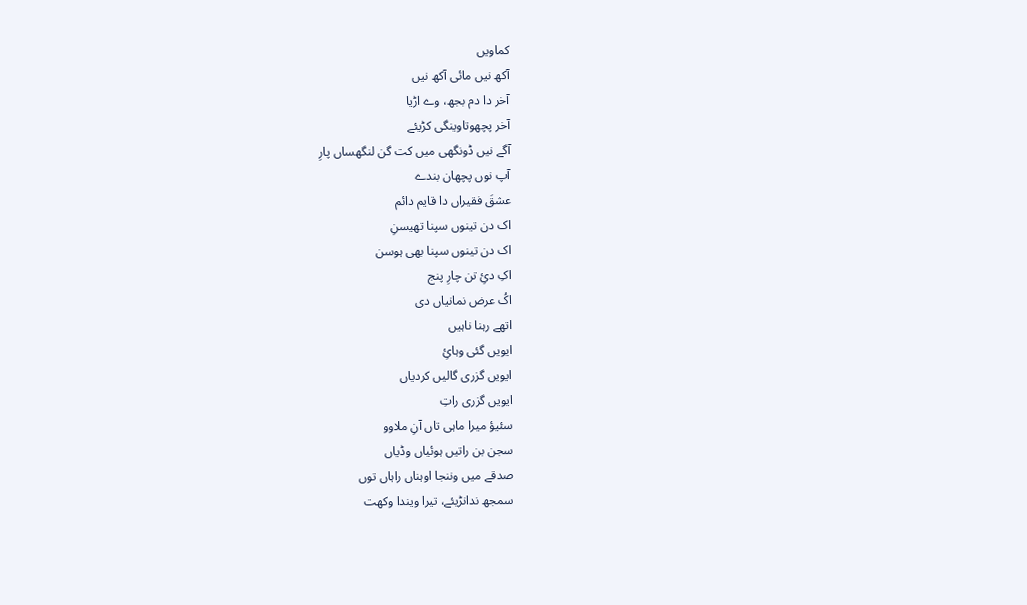کماویں
آکھ نیں مائی آکھ نیں
آخر دا دم بجھ، وے اڑیا
آخر پچھوتاوینگی کڑیئے
آگے نیں ڈونگھی میں کت گن لنگھساں پارِ
آپ نوں پچھان بندے
عشقَ فقیراں دا قایم دائم
اک دن تینوں سپنا تھیسنِ
اک دن تینوں سپنا بھی ہوسن
اکِ دئِ تن چارِ پنج
اکُ عرض نمانیاں دی
اتھے رہنا ناہیں
ایویں گئی وہائِ
ایویں گزری گالیں کردیاں
ایویں گزری راتِ
سئیؤ میرا ماہی تاں آنِ ملاوو
سجن بن راتیں ہوئیاں وڈیاں
صدقے میں وننجا اوہناں راہاں توں
سمجھ ندانڑیئے، تیرا ویندا وکھت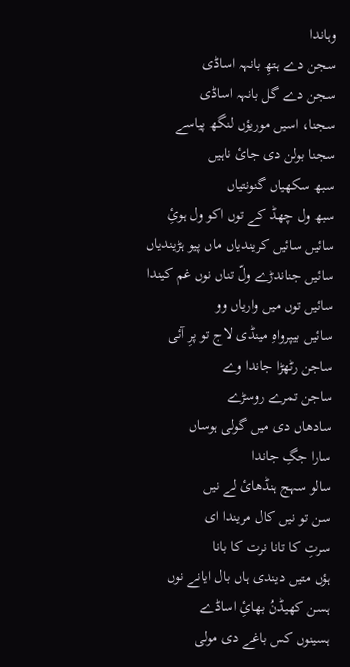وہاندا
سجن دے ہتھِ بانہہ اساڈی
سجن دے گل بانہہ اساڈی
سجنا، اسیں موریؤں لنگھ پیاسے
سجنا بولن دی جائ ناہیں
سبھ سکھیاں گنونتیاں
سبھ ول چھڈ کے توں اکو ول ہوئِ
سائیں سائیں کریندیاں ماں پیو ہڑیندیاں
سائیں جناندڑے ولّ تناں نوں غم کیندا
سائیں توں میں واریاں وو
سائیں بیپرواہِ مینڈی لاج تو پرِ آئی
ساجن رٹھڑا جاندا وے
ساجن تمرے روسڑے
سادھاں دی میں گولی ہوساں
سارا جگِ جاندا
سالو سہج ہنڈھائ لے نیں
سن تو نیں کال مریندا ای
سرتِ کا تانا نرت کا بانا
ہؤں متیں دیندی ہاں بال ایانے نوں
ہسن کھیڈنُ بھائِ اساڈے
ہسینوں کس باغے دی مولی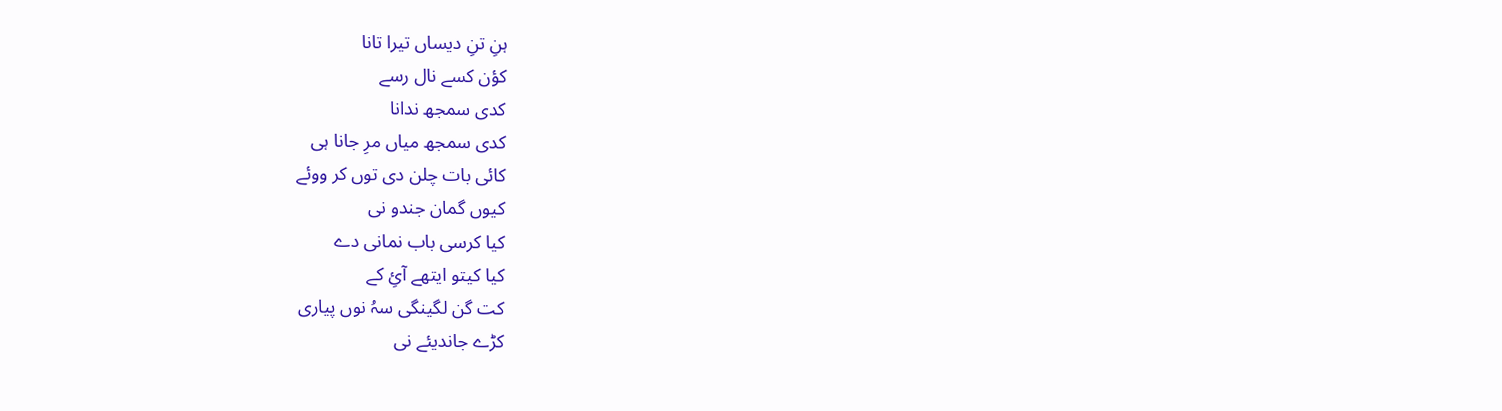ہنِ تنِ دیساں تیرا تانا
کؤن کسے نال رسے
کدی سمجھ ندانا
کدی سمجھ میاں مرِ جانا ہی
کائی بات چلن دی توں کر ووئے
کیوں گمان جندو نی
کیا کرسی باب نمانی دے
کیا کیتو ایتھے آئِ کے
کت گن لگینگی سہُ نوں پیاری
کڑے جاندیئے نی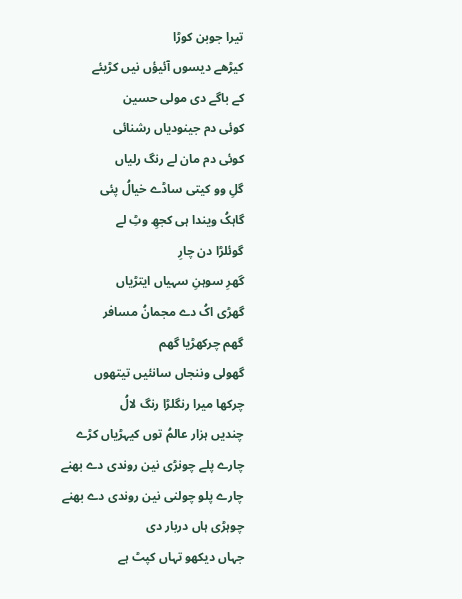تیرا جوبن کوڑا
کیڑھے دیسوں آئیؤں نیں کڑیئے
کے باگے دی مولی حسین
کوئی دم جینودیاں رشنائی
کوئی دم مان لے رنگ رلیاں
گلِ وو کیتی ساڈے خیالُ پئی
گاہکُ ویندا ہی کجھِ وٹِ لے
گوئلڑا دن چارِ
گھرِ سوہنِ سہیاں ایتڑیاں
گھڑی اکُ دے مجمانُ مسافر
گھم چرکھڑیا گھم
گھولی وننجاں سانئیں تیتھوں
چرکھا میرا رنگلڑا رنگ لالُ
چندیں ہزار عالمُ توں کیہڑیاں کڑے
چارے پلے چونڑی نین روندی دے بھنے
چارے پلو چولنی نین روندی دے بھنے
چوہڑی ہاں دربار دی
جہاں دیکھو تہاں کپٹ ہے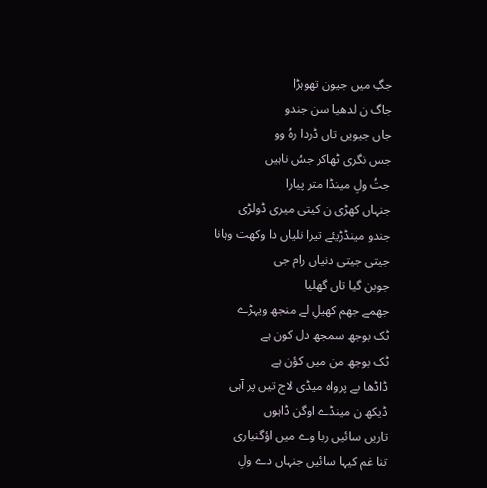جگِ میں جیون تھوہڑا
جاگ ن لدھیا سن جندو
جاں جیویں تاں ڈردا رہُ وو
جس نگری ٹھاکر جسُ ناہیں
جتُ ولِ مینڈا متر پیارا
جنہاں کھڑی ن کیتی میری ڈولڑی
جندو مینڈڑیئے تیرا نلیاں دا وکھت وہانا
جیتی جیتی دنیاں رام جی
جوبن گیا تاں گھلیا
جھمے جھم کھیلِ لے منجھ ویہڑے
ٹک بوجھ سمجھ دل کون ہے
ٹک بوجھ من میں کؤن ہے
ڈاڈھا بے پرواہ میڈی لاج تیں پر آہی
ڈیکھ ن مینڈے اوگن ڈاہوں
تاریں سائیں ربا وے میں اؤگنیاری
تنا غم کیہا سائیں جنہاں دے ولِ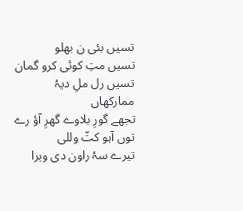تسیں بئی ن بھلو
تسیں متِ کوئی کرو گمان
تسیں رل ملِ دیہُ ممارکھاں
تجھے گورِ بلاوے گھرِ آؤ رے
توں آہو کتّ وللی
تیرے سہُ راون دی ویرا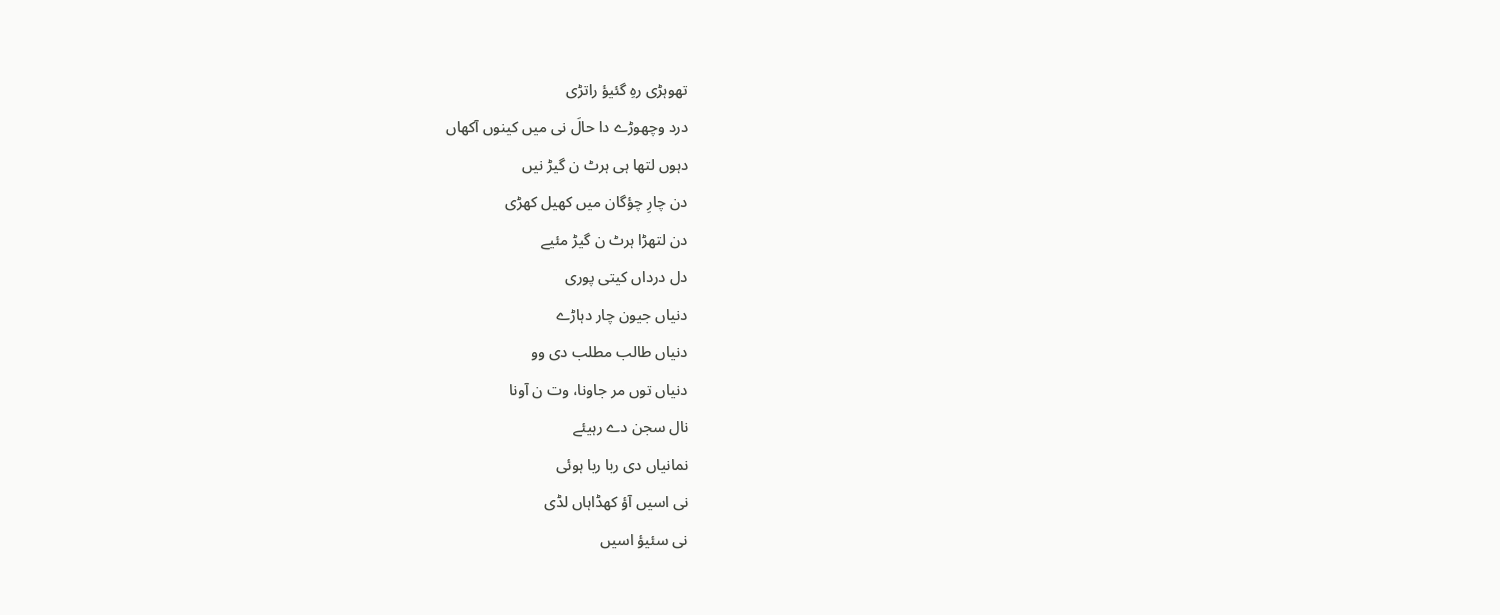تھوہڑی رہِ گئیؤ راتڑی
درد وچھوڑے دا حالَ نی میں کینوں آکھاں
دہوں لتھا ہی ہرٹ ن گیڑ نیں
دن چارِ چؤگان میں کھیل کھڑی
دن لتھڑا ہرٹ ن گیڑ مئیے
دل درداں کیتی پوری
دنیاں جیون چار دہاڑے
دنیاں طالب مطلب دی وو
دنیاں توں مر جاونا، وت ن آونا
نال سجن دے رہیئے
نمانیاں دی ربا ربا ہوئی
نی اسیں آؤ کھڈاہاں لڈی
نی سئیؤ اسیں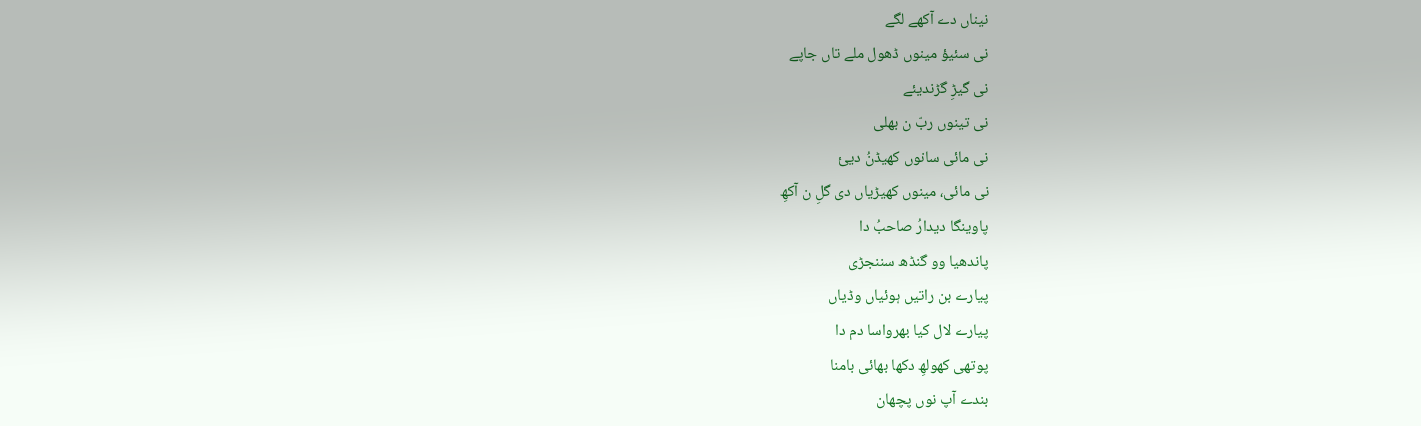نیناں دے آکھے لگے
نی سئیؤ مینوں ڈھول ملے تاں جاپے
نی گیڑِ گڑندیئے
نی تینوں ربّ ن بھلی
نی مائی سانوں کھیڈنُ دیئ
نی مائی، مینوں کھیڑیاں دی گلِ ن آکھِ
پاوینگا دیدارُ صاحبُ دا
پاندھیا وو گنڈھ سننجڑی
پیارے بن راتیں ہوئیاں وڈیاں
پیارے لال کیا بھرواسا دم دا
پوتھی کھولھِ دکھا بھائی بامنا
بندے آپ نوں پچھان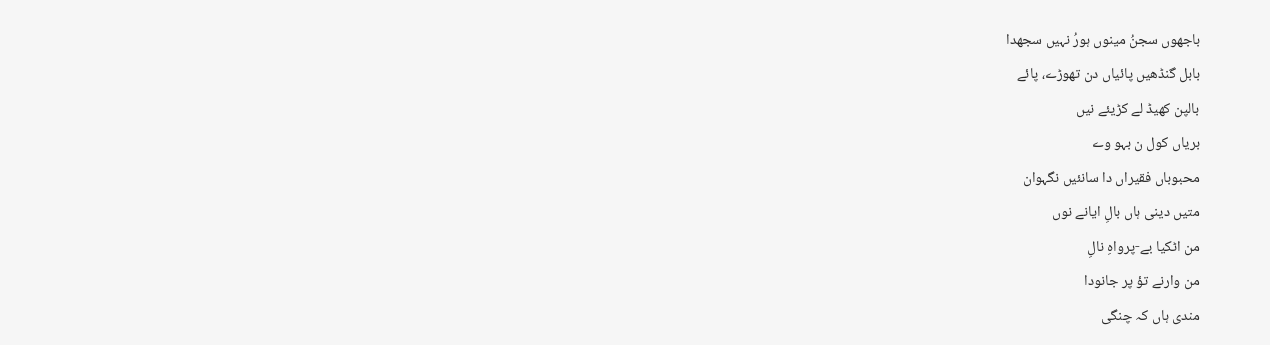باجھوں سجنُ مینوں ہورُ نہیں سجھدا
بابل گنڈھیں پائیاں دن تھوڑے، پائے
بالپن کھیڈ لے کڑیئے نیں
بریاں کول ن بہو وے
محبوباں فقیراں دا سانئیں نگہوان
متیں دینی ہاں بالِ ایانے نوں
من اٹکیا بے-پرواہِ نالِ
من وارنے تؤ پر جانودا
مندی ہاں کہ چنگی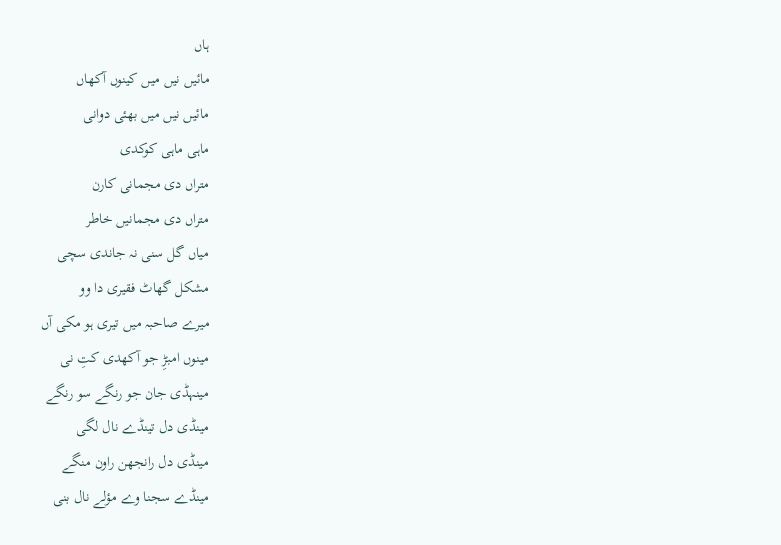ہاں
مائیں نیں میں کینوں آکھاں
مائیں نیں میں بھئی دوانی
ماہی ماہی کوکدی
متراں دی مجمانی کارن
متراں دی مجمانیں خاطر
میاں گل سنی نہ جاندی سچی
مشکل گھاٹ فقیری دا وو
میرے صاحبہ میں تیری ہو مکی آں
مینوں امبڑِ جو آکھدی کتِ نی
مینہڈی جان جو رنگے سو رنگے
مینڈی دل تینڈے نال لگی
مینڈی دل رانجھن راون منگے
مینڈے سجنا وے مؤلے نال بنی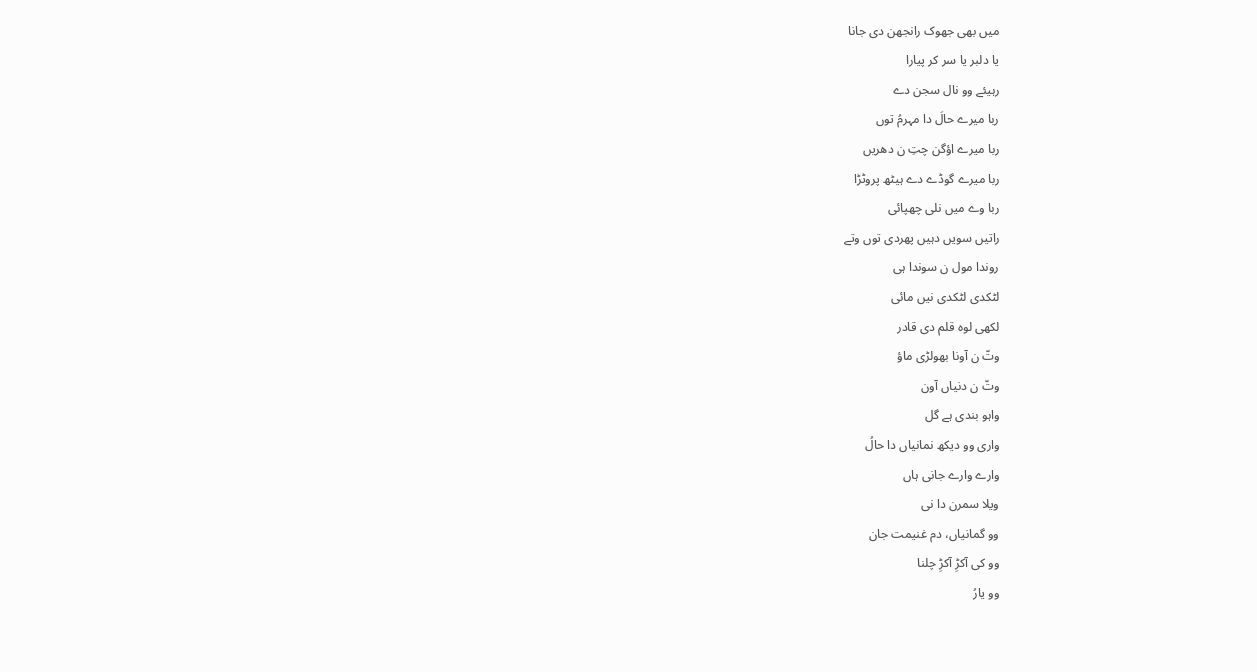میں بھی جھوک رانجھن دی جانا
یا دلبر یا سر کر پیارا
رہیئے وو نال سجن دے
ربا میرے حالَ دا مہرمُ توں
ربا میرے اؤگن چتِ ن دھریں
ربا میرے گوڈے دے ہیٹھ پروٹڑا
ربا وے میں نلی چھپائی
راتیں سویں دہیں پھردی توں وتے
روندا مول ن سوندا ہی
لٹکدی لٹکدی نیں مائی
لکھی لوہ قلم دی قادر
وتّ ن آونا بھولڑی ماؤ
وتّ ن دنیاں آون
واہو بندی ہے گل
واری وو دیکھ نمانیاں دا حالُ
وارے وارے جانی ہاں
ویلا سمرن دا نی
وو گمانیاں، دم غنیمت جان
وو کی آکڑِ آکڑِ چلنا
وو یارُ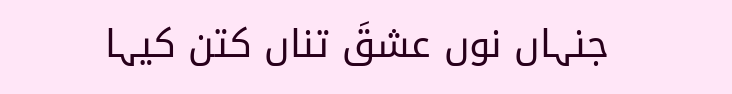جنہاں نوں عشقَ تناں کتن کیہا